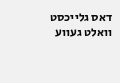דאס גלייכסט וואלט געווע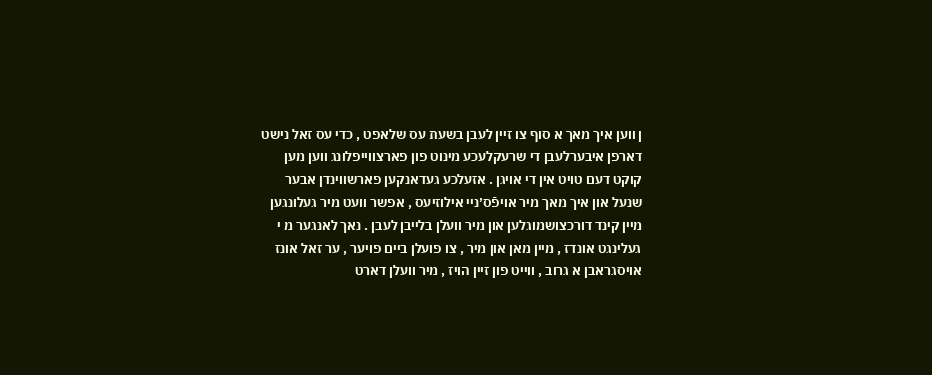ן ווען איך מאך א סוף צו זיין לעבן בשעת עס שלאפט , כדי עס זאל נישט דארפן איבערלעבן די שרעקלעכע מינוט פון פארצווייפלונג ווען מען קוקט דעם טויט אין די אויגן . אזעלכע געדאנקען פארשווינדן אבער שנעל און איך מאך מיר אויפֿס׳ניי אילוזיעס , אפשר וועט מיר געלונגען מיין קינד דורכצושמוגלען און מיר וועלן בלייבן לעבן . נאך לאנגער מ י געלינגט אונדז , מיין מאן און מיר , צו פועלן ביים פויער , ער זאל אונז אויסגראבן א גרוב , ווייט פון זיין הויז , מיר וועלן דארט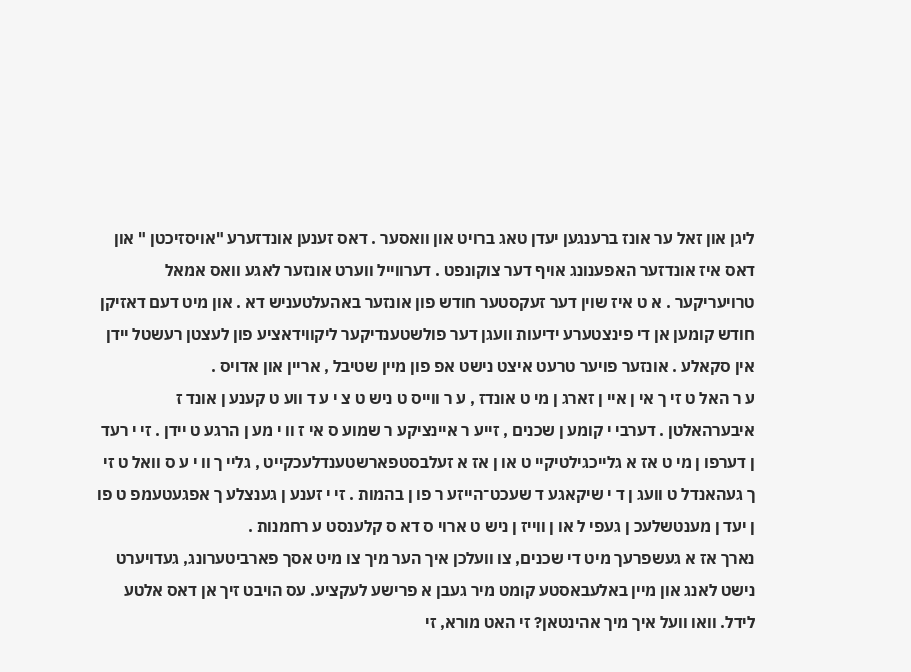ליגן און זאל ער אונז ברענגען יעדן טאג ברויט און וואסער . דאס זענען אונדזערע "אויסזיכטן " און דאס איז אונדזער האפענונג אויף דער צוקונפט . דערווייל ווערט אונזער לאגע וואס אמאל טרויעריקער . א ט איז שוין דער זעקסטער חודש פון אונזער באהעלטעניש דא . און מיט דעם דאזיקן חודש קומען אן די פינצטערע ידיעות וועגן דער פולשטענדיקער ליקווידאציע פון לעצטן רעשטל יידן אין סקאלע . אונזער פויער טרעט איצט נישט אפ פון מיין שטיבל , אריין און אדויס .
ע ר האל ט זי ך אי ן איי ן זארג ן מי ט אונדז , ע ר ווייס ט ניש ט צ י ע ד ווע ט קענע ן אונד ז איבערהאלטן . דערבי י קומע ן שכנים , זייע ר איינציקע ר שמוע ס אי ז וו י מע ן הרגע ט יידן . זי י רעד ן דערפו ן מי ט אז א גלייכגילטיקיי ט או ן אז א זעלבסטפארשטענדלעכקייט , גליי ך וו י ע ס וואל ט זי ך געהאנדל ט וועג ן ד י שיקאגע ד שעכט־הייזע ר פו ן בהמות . זי י זענע ן גענצלע ך אפגעטעמפ ט פו ן יעד ן מענטשלעכ ן געפי ל או ן ווייז ן ניש ט ארוי ס דא ס קלענסט ע רחמנות .
נארך אז א געשפרעך מיט די שכנים, צו וועלכן איך הער מיך צו מיט אסך פארביטערונג, געדויערט נישט לאנג און מיין באלעבאסטע קומט מיר געבן א פרישע לעקציע. עס הויבט זיך אן דאס אלטע לידל. וואו וועל איך מיך אהינטאן? זי האט מורא, זי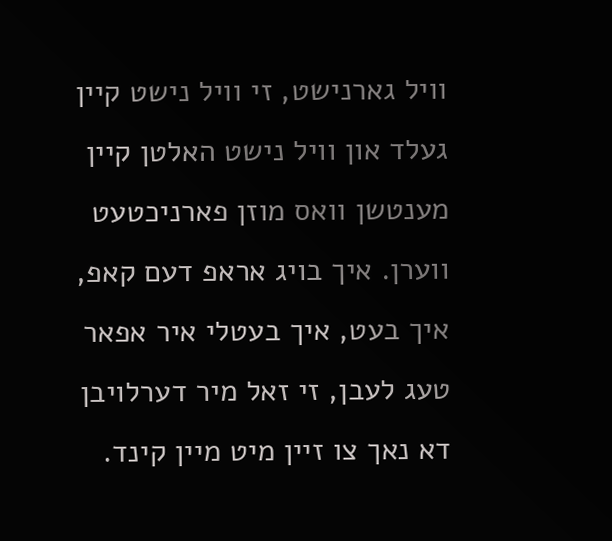וויל גארנישט, זי וויל נישט קיין געלד און וויל נישט האלטן קיין מענטשן וואס מוזן פארניכטעט ווערן. איך בויג אראפ דעם קאפ, איך בעט, איך בעטלי איר אפאר טעג לעבן, זי זאל מיר דערלויבן דא נאך צו זיין מיט מיין קינד.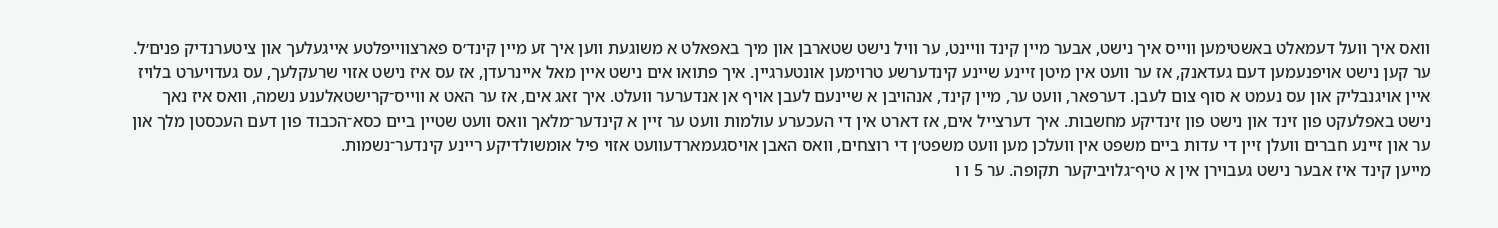וואס איך וועל דעמאלט באשטימען ווייס איך נישט, אבער מיין קינד וויינט, ער וויל נישט שטארבן און מיך באפאלט א משוגעת ווען איך זע מיין קינד׳ס פארצווייפלטע אייגעלעך און ציטערנדיק פנים׳ל. ער קען נישט אויפנעמען דעם געדאנק, אז ער וועט אין מיטן זיינע שיינע קינדערשע טרוימען אונטערגיין. איך פתואו אים נישט איין מאל איינרעדן, אז עס איז נישט אזוי שרעקלעך, עס געדויערט בלויז איין אויגנבליק און עס נעמט א סוף צום לעבן. דערפאר, וועט ער, מיין קינד, אנהויבן א שיינעם לעבן אויף אן אנדערער וועלט. איך זאג אים, אז ער האט א ווייס־קרישטאלענע נשמה, וואס איז נאך נישט באפלעקט פון זינד און נישט פון זינדיקע מחשבות. איך דערצייל אים, אז דארט אין די העכערע עולמות וועט ער זיין א קינדער־מלאך וואס וועט שטיין ביים כסא־הכבוד פון דעם העכסטן מלך און ער און זיינע חברים וועלן זיין די עדות ביים משפט אין וועלכן מען וועט משפט׳ן די רוצחים, וואס האבן אויסגעמארדעוועט אזוי פיל אומשולדיקע ריינע קינדער־נשמות.
מייען קינד איז אבער נישט געבוירן אין א טיף־גלויביקער תקופה. ער 5 ו ו